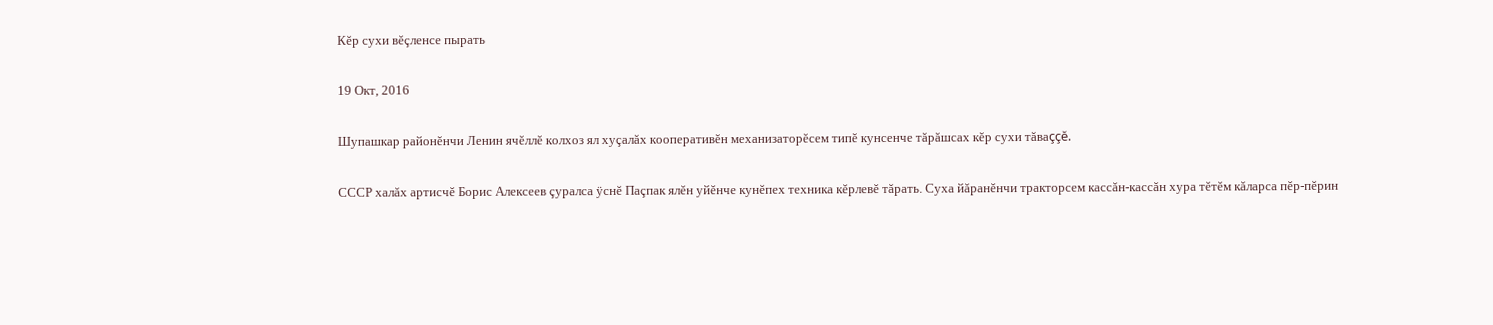Кĕр сухи вĕçленсе пырать

19 Окт, 2016

Шупашкар районĕнчи Ленин ячĕллĕ колхоз ял хуçалăх кооперативĕн механизаторĕсем типĕ кунсенче тăрăшсах кĕр сухи тăваççĕ.

СССР халăх артисчĕ Борис Алексеев çуралса ÿснĕ Паçпак ялĕн уйĕнче кунĕпех техника кĕрлевĕ тăрать. Суха йăранĕнчи тракторсем кассăн-кассăн хура тĕтĕм кăларса пĕр-пĕрин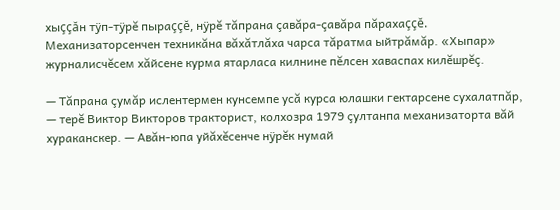хыççăн тÿп-тÿрĕ пыраççĕ, нÿрĕ тăпрана çавăра-çавăра пăрахаççĕ. Механизаторсенчен техникăна вăхăтлăха чарса тăратма ыйтрăмăр. «Хыпар» журналисчĕсем хăйсене курма ятарласа килнине пĕлсен хаваспах килĕшрĕç.

— Тăпрана çумăр ислентермен кунсемпе усă курса юлашки гектарсене сухалатпăр, — терĕ Виктор Викторов тракторист, колхозра 1979 çултанпа механизаторта вăй хураканскер. — Авăн-юпа уйăхĕсенче нÿрĕк нумай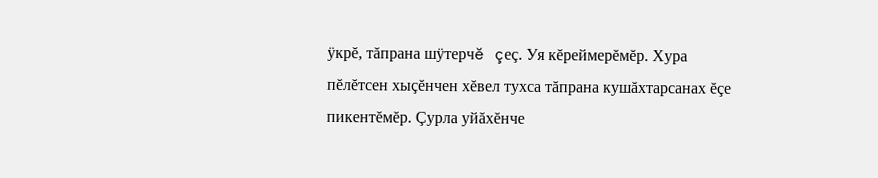ÿкрĕ, тăпрана шÿтерчĕ çеç. Уя кĕреймерĕмĕр. Хура пĕлĕтсен хыçĕнчен хĕвел тухса тăпрана кушăхтарсанах ĕçе пикентĕмĕр. Çурла уйăхĕнче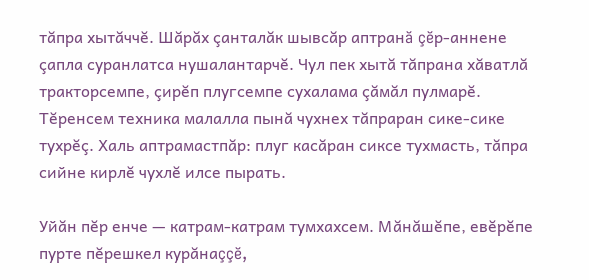тăпра хытăччĕ. Шăрăх çанталăк шывсăр аптранă çĕр-аннене çапла суранлатса нушалантарчĕ. Чул пек хытă тăпрана хăватлă тракторсемпе, çирĕп плугсемпе сухалама çăмăл пулмарĕ. Тĕренсем техника малалла пынă чухнех тăпраран сике-сике тухрĕç. Халь аптрамастпăр: плуг касăран сиксе тухмасть, тăпра сийне кирлĕ чухлĕ илсе пырать.

Уйăн пĕр енче — катрам-катрам тумхахсем. Мăнăшĕпе, евĕрĕпе пурте пĕрешкел курăнаççĕ,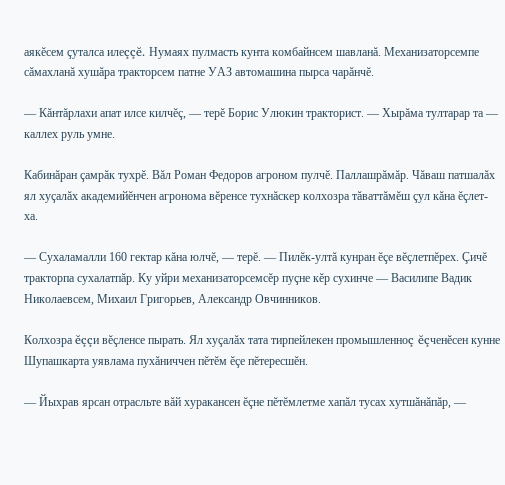аякĕсем çуталса илеççĕ. Нумаях пулмасть кунта комбайнсем шавланă. Механизаторсемпе сăмахланă хушăра тракторсем патне УАЗ автомашина пырса чарăнчĕ.

— Кăнтăрлахи апат илсе килчĕç, — терĕ Борис Улюкин тракторист. — Хырăма тултарар та — каллех руль умне.

Кабинăран çамрăк тухрĕ. Вăл Роман Федоров агроном пулчĕ. Паллашрăмăр. Чăваш патшалăх ял хуçалăх академийĕнчен агронома вĕренсе тухнăскер колхозра тăваттăмĕш çул кăна ĕçлет-ха.

— Сухаламалли 160 гектар кăна юлчĕ, — терĕ. — Пилĕк-ултă кунран ĕçе вĕçлетпĕрех. Çичĕ тракторпа сухалатпăр. Ку уйри механизаторсемсĕр пуçне кĕр сухинче — Василипе Вадик Николаевсем, Михаил Григорьев, Александр Овчинников.

Колхозра ĕççи вĕçленсе пырать. Ял хуçалăх тата тирпейлекен промышленноç ĕçченĕсен кунне Шупашкарта уявлама пухăниччен пĕтĕм ĕçе пĕтересшĕн.

— Йыхрав ярсан отрасльте вăй хуракансен ĕçне пĕтĕмлетме хапăл тусах хутшăнăпăр, —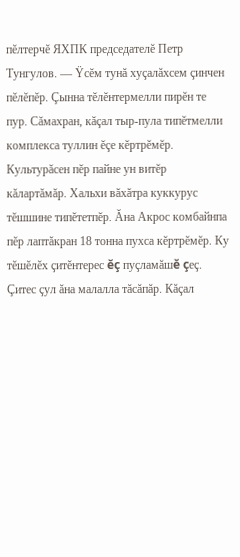пĕлтерчĕ ЯХПК председателĕ Петр Тунгулов. — Ÿсĕм тунă хуçалăхсем çинчен пĕлĕпĕр. Çынна тĕлĕнтермелли пирĕн те пур. Сăмахран, кăçал тыр-пула типĕтмелли комплекса туллин ĕçе кĕртрĕмĕр. Культурăсен пĕр пайне ун витĕр кăлартăмăр. Хальхи вăхăтра куккурус тĕшшине типĕтетпĕр. Ăна Акрос комбайнпа пĕр лаптăкран 18 тонна пухса кĕртрĕмĕр. Ку тĕшĕлĕх çитĕнтерес ĕç пуçламăшĕ çеç. Çитес çул ăна малалла тăсăпăр. Кăçал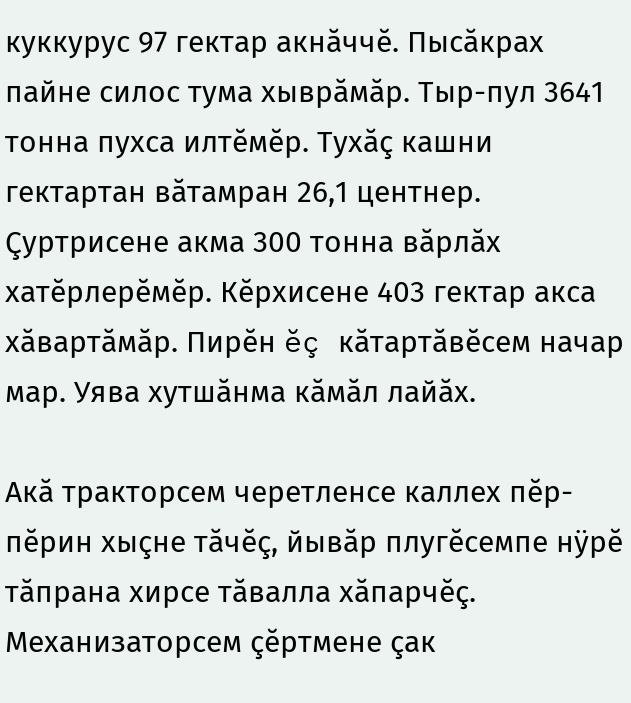куккурус 97 гектар акнăччĕ. Пысăкрах пайне силос тума хыврăмăр. Тыр-пул 3641 тонна пухса илтĕмĕр. Тухăç кашни гектартан вăтамран 26,1 центнер. Çуртрисене акма 300 тонна вăрлăх хатĕрлерĕмĕр. Кĕрхисене 403 гектар акса хăвартăмăр. Пирĕн ĕç кăтартăвĕсем начар мар. Уява хутшăнма кăмăл лайăх.

Акă тракторсем черетленсе каллех пĕр-пĕрин хыçне тăчĕç, йывăр плугĕсемпе нÿрĕ тăпрана хирсе тăвалла хăпарчĕç. Механизаторсем çĕртмене çак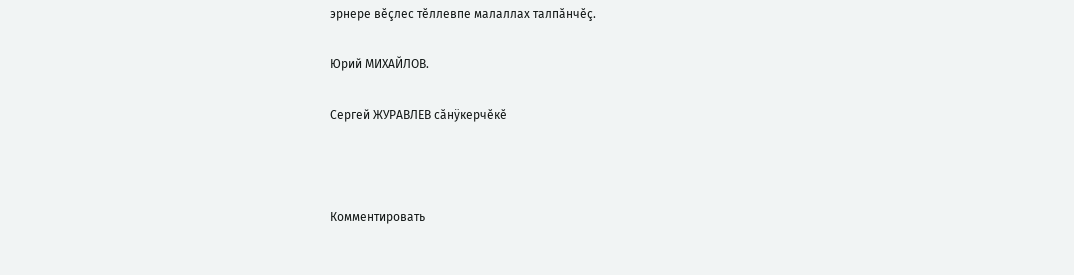эрнере вĕçлес тĕллевпе малаллах талпăнчĕç.

Юрий МИХАЙЛОВ.

Сергей ЖУРАВЛЕВ сăнÿкерчĕкĕ



Комментировать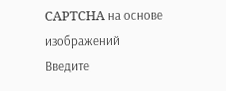CAPTCHA на основе изображений
Введите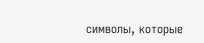символы, которые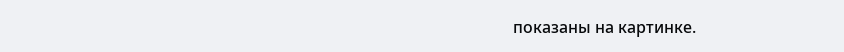показаны на картинке.